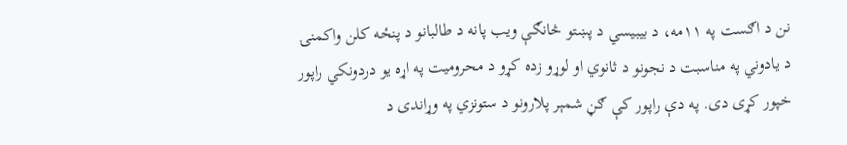نن د اګست په ۱۱مه، د بيبيسي د پښتو څانګې ویب پانه د طالبانو د پنځه کلن واکمنۍ د یادوني په مناسبت د نجونو د ثانوي او لوړو زده کړو د محرومیت په اړه یو دردونکي راپور خپور کړی دی. په دې راپور کې ګڼ شمېر پلارونو د ستونزي په وړاندی د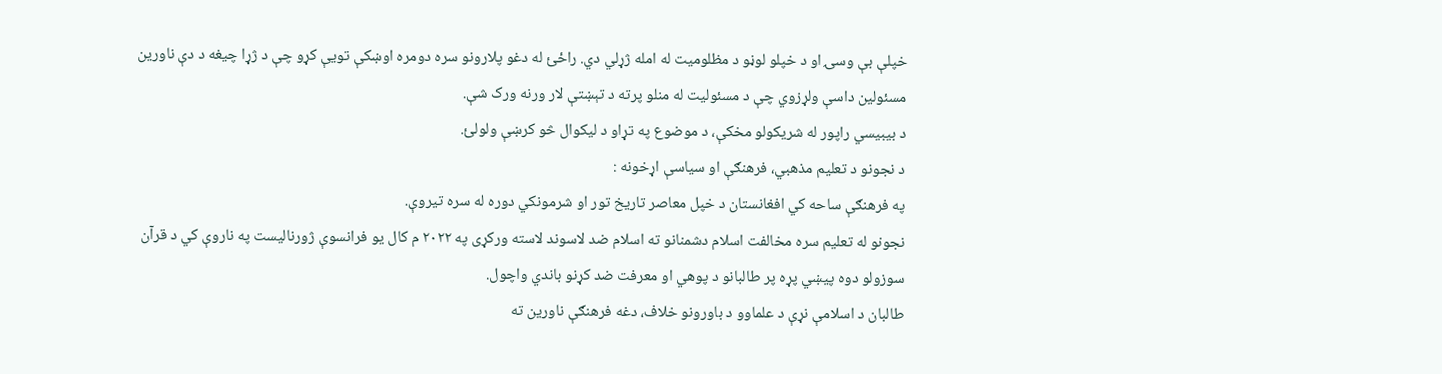خپلې بې وسۍ او د خپلو لوڼو د مظلومیت له امله ژړلي دي. راځئ له دغو پلارونو سره دومره اوښکې تویې کړو چې د ژړا چیغه د دې ناورین مسئولین داسې ولړزوي چې د مسئولیت له منلو پرته د تېښتې لار ورنه ورک شې.
د بيبيسي راپور له شریکولو مخکې، د موضوع په تړاو د لیکوال څو کرښې ولولئ.
د نجونو د تعلیم مذهبي، فرهنګې او سیاسې اړخونه :
په فرهنګې ساحه کي افغانستان د خپل معاصر تاریخ تور او شرمونکي دوره له سره تیروې.
نجونو له تعلیم سره مخالفت اسلام دشمنانو ته اسلام ضد لاسوند لاسته ورکړی په ۲۰۲۲ م کال یو فرانسوې ژورنالیست په ناروې کي د قرآن سوزولو دوه پیښي پړه پر طالبانو د پوهي او معرفت ضد کړنو باندي واچول.
طالبان د اسلامې نړې د علماوو د باورونو خلاف، دغه فرهنګې ناورین ته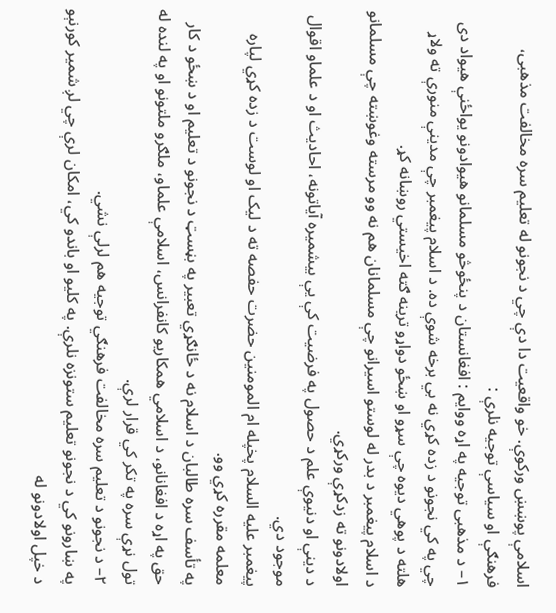اسلامې پوښښ ورکوې. خو واقعیت دا دې چي د نجونو له تعلیم سره مخالفت مذهبی، فرهنګې او سیاسې توجیه نلرې :
۱– د مذهبی توجیه په اړه ووایم : افغانستان د پنځوڅو مسلمانو هیوادونو یواځنې هیواد دی چي په کي نجونو د زده کړي نه بي برخه شوې ده. د اسلام پیغمبر چې مدینې منورې ته ولاړ هلته د پوهي دیوه چې سړو او ښځو دواړو ترينه ګته اخیستي روښانه کړ.
د اسلام پيغمبر د بدر له لوستو اسیرانو چې مسلمانان هم نه وو مرسته وغوښته چې مسلمانو اولادونو ته زدکړې ورکړي.
د دینې او دنیوې علم د حصول په فرضیت کې یې بیشمیرہ آیاتونه، احادیث او د علماو اقوال موجود دي.
پیغمبر علیه السلام پخپله ام المومنین حضرت حفصه ته د لیک او لوست د زده کړي لپاره معلمه مقرره کړي وو.
په تأسف سره طالبان د اسلام نه د ځانګړي تعبیر په بڼسټ د نجونو د تعلیم او د ښځو د کار حق په اړه د افغانانو، د اسلامي همکاریو کانفرانس، اسلامې علماو، ملګرو ملتونو او په لنده له تول نړې سره په تکر کي قرار لرې.
۲– د نجونو د تعلیم سره مخالفت فرهنګي توجیه هم لرلې نشي.
په ښارونو کي د نجونو تعلیم ستونزه نلرې. په کلیو او باندو کي، امکان لرې چي لږ شمیر کورنېو د خپل اولادونو له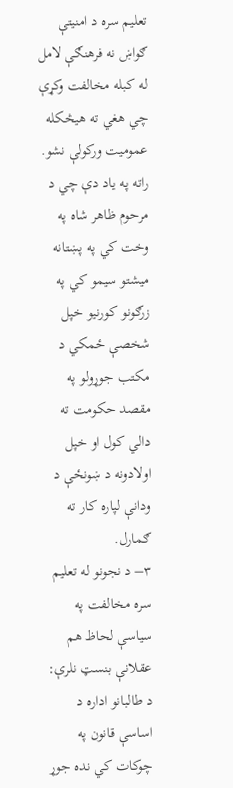تعلیم سره د امنیتې ګواښ نه فرهنګې لامل له کبله مخالفت وکړې چي هغي ته هیڅکله عمومیت ورکولې نشو. راته په یاد دې چي د مرحوم ظاهر شاه په وخت کي په پښتانه میشتو سیمو کي په زرګونو کورنيو خپل شخصې ځمکي د مکتب جوړولو په مقصد حکومت ته دالي کول او خپل اولادونه د ښونځې د ودانې لپاره کار ته ګمارل.
۳– د نجونو له تعلیم سره مخالفت په سیاسې لحاظ هم عقلانې بنسټ نلرې: د طالبانو اداره د اساسې قانون په چوکات کي نده جوړ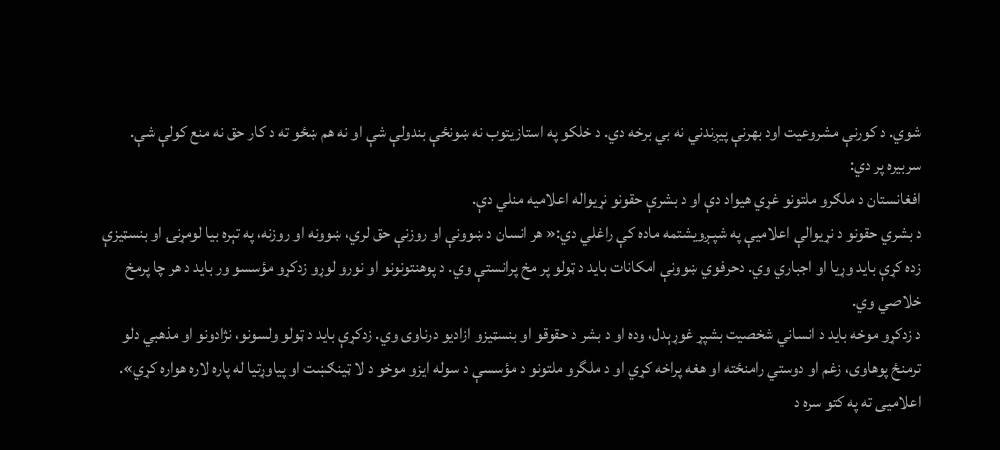شوي. د کورنې مشروعیت اود بهرنې پیږندني نه بي برخه دي. د خلکو په استازیتوب نه ښونځې بندولې شې او نه هم ښځو ته د کار حق نه منع کولې شې.
سربیره پر دي:
افغانستان د ملګرو ملتونو غړي هیواد دې او د بشرې حقونو نړیواله اعلامیه منلي دې.
د بشري حقونو د نړیوالې اعلامیې په شپـږویشتمه ماده کې راغلي دي:« هر انسان د ښوونې او روزنې حق لري، ښوونه او روزنه، په تېره بیا لومړنۍ او بنسټیزې زده کړې باید وړیا او اجباري وي. دحرفوي ښوونې امکانات باید د ټولو پر مخ پرانستې وي. د پوهنتونونو او نورو لوړو زدکړو مؤسسو ور باید د هر چا پرمخ خلاصي وي.
د زدکړو موخه باید د انساني شخصیت بشپړ غوړېدل، وده او د بشر د حقوقو او بنسټیزو ازادیو درناوی وي. زدکړې باید د ټولو ولسونو، نژادونو او مذهبي دلو ترمنځ پوهاوی، زغم او دوستي رامنځته او هغه پراخه کړي او د ملگرو ملتونو د مؤسسې د سوله ایزو موخو د لا ټینګښت او پیاوړتیا له پاره لاره هواره کړي».
اعلامیی ته په کتو سره د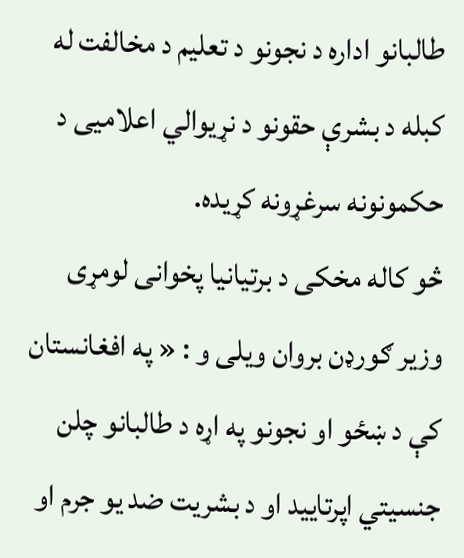طالبانو اداره د نجونو د تعلیم د مخالفت له کبله د بشرې حقونو د نړیوالي اعلامیی د حکمونونه سرغړونه کړیده.
څو کاله مخکی د برتیانیا پخوانی لومړی وزیر ګورډن بروان ویلی و : « په افغانستان کې د ښځو او نجونو په اړه د طالبانو چلن جنسیتي اپرتایید او د بشریت ضد یو جرم او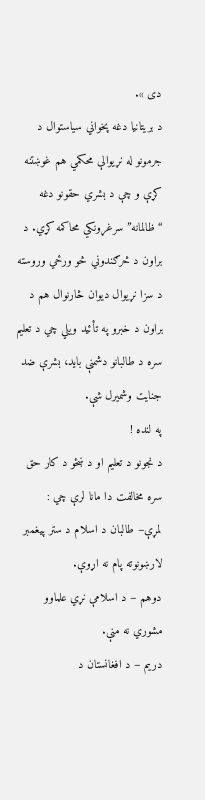دی ».
د بریتانیا دغه پخواني سیاستوال د جرمونو له نړیوالې محکمي هم غوښتنه کړې و چې د بشري حقونو دغه “ظالمانه” سرغړونکي محاکمه کړي. د براون د څرګندوني څو ورځي وروسته د سزا نړیوال دیوان څارنوال هم د براون د خبرو په تأئید ویلي چي د تعلیم سره د طالبانو دشمنې باید، بشرې ضد جنایت وشمیرل شې.
په لنده !
د نجونو د تعلیم او د ښځو د کار حق سره مخالفت دا مانا لرې چي :
لمړې– طالبان د اسلام د ستر پیغمبر لارښونوته پام نه اړوې.
دوهم – د اسلامې نړي علماوو مشوري نه منې.
دریم – د افغانستان د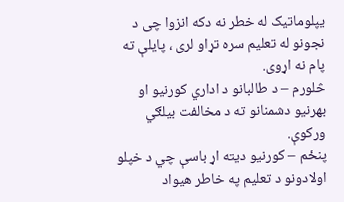یپلوماتیک له خطر نه دکه انزوا چی د نجونو له تعلیم سره تړاو لری ، پایلې ته پام نه اړوی.
څلورم – د طالبانو د اداري کورنیو او بهرنیو دشمنانو ته د مخالفت بیلګي ورکوې.
پنځم – کورنیو دیته اړ باسې چي د خپلو اولادونو د تعلیم په خاطر هیواد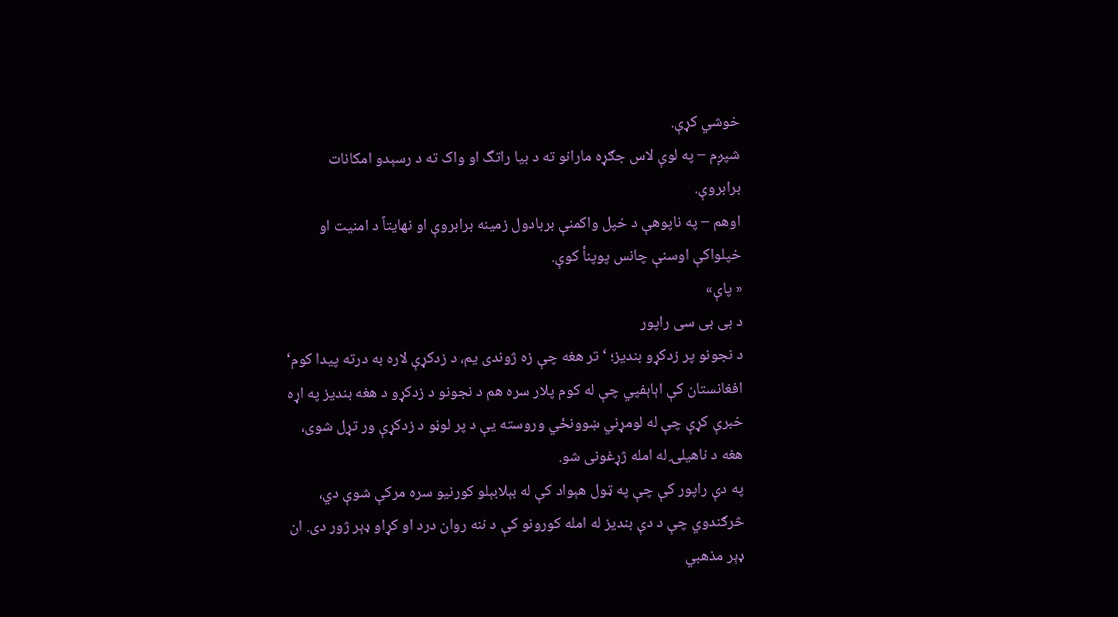خوشي کړې.
شپږم – په لوې لاس جګړه مارانو ته د بیا راتگ او واک ته د رسېدو امکانات برابروې.
اوهم – په ناپوهې د خپل واکمنې بربادول زمینه برابروې او نهایتاً د امنیت او خپلواکې اوسنې چانس پوپنأ کوې.
« پاې»
د بی بی سی راپور
د نجونو پر زدکړو بندیز؛ ‘تر هغه چې زه ژوندی یم، د زدکړې لاره به درته پیدا کوم‘
افغانستان کې اېاېفپي چې له کوم پلار سره هم د نجونو د زدکړو د هغه بندیز په اړه خبرې کړې چې له لومړني ښوونځي وروسته یې د پر لوڼو د زدکړې ور تړل شوی، هغه د ناهیلۍ له امله ژړغونی شو.
په دې راپور کې چې په ټول هېواد کې له بېلابېلو کورنیو سره مرکې شوې دي، څرګندوي چې د دې بندیز له امله کورونو کې د ننه روان درد او کړاو ډېر ژور دی. ان ډېر مذهبي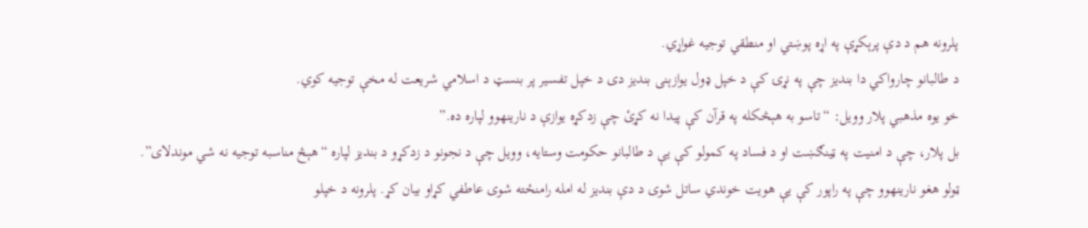پلرونه هم د دې پرېکړې په اړه پوښتي او منطقي توجیه غواړي.
د طالبانو چارواکي دا بندیز چې په نړۍ کې د خپل ډول یوازېنی بندیز دی د خپل تفسیر پر بنسټ د اسلامي شریعت له مخې توجیه کوي.
خو یوه مذهبي پلار وویل: “تاسو به هېڅکله په قرآن کې پیدا نه کړئ چې زدکړه یوازې د نارینهوو لپاره ده.”
بل پلار، چې د امنیت په ټینګښت او د فساد په کمولو کې یې د طالبانو حکومت وستایه، وویل چې د نجونو د زدکړو د بندیز لپاره “هېڅ مناسبه توجیه نه شي موندلای”.
ټولو هغو نارینهوو چې په راپور کې یې هویت خوندي ساتل شوی د دې بندیز له امله رامنځته شوی عاطفي کړاو بیان کړ. پلرونه د خپلو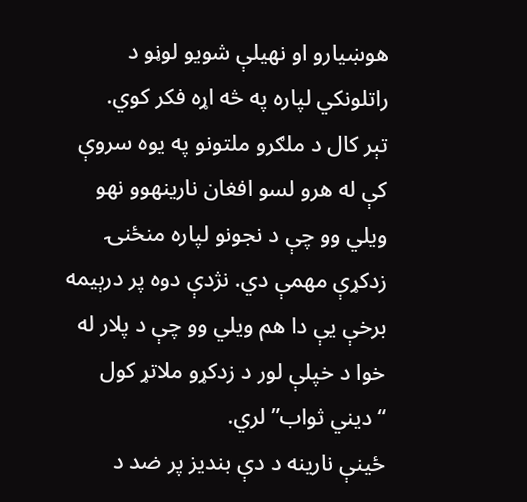هوښیارو او نهیلې شویو لوڼو د راتلونکي لپاره په څه اړه فکر کوي.
تېر کال د ملګرو ملتونو په یوه سروې کې له هرو لسو افغان نارینهوو نهو ویلي وو چې د نجونو لپاره منځنۍ زدکړې مهمې دي. نژدې دوه پر درېیمه برخې یې دا هم ویلي وو چې د پلار له خوا د خپلې لور د زدکړو ملاتړ کول “دیني ثواب” لري.
ځینې نارینه د دې بندیز پر ضد د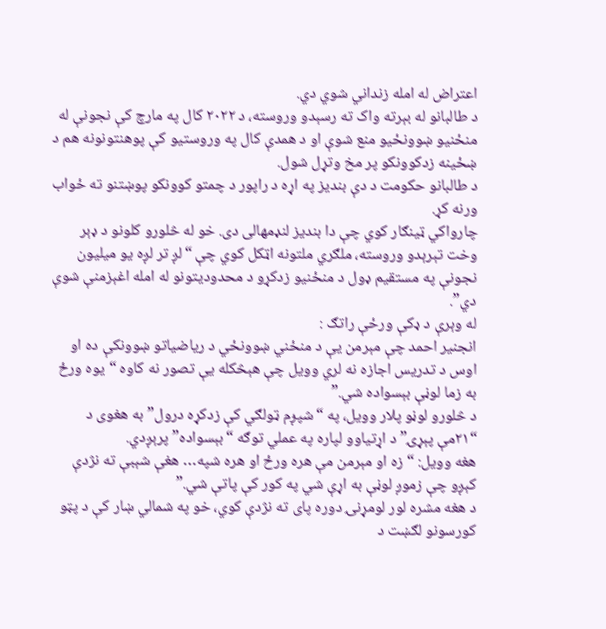اعتراض له امله زنداني شوي دي.
د طالبانو له بېرته واک ته رسېدو وروسته، د ۲۰۲۲ کال په مارچ کې نجونې له منځنیو ښوونځیو منع شوې او د همدې کال په وروستیو کې پوهنتونونه هم د ښځینه زدکوونکو پر مخ وتړل شول.
د طالبانو حکومت د دې بندیز په اړه د راپور د چمتو کوونکو پوښتنو ته ځواب ورنه کړ.
چارواکي ټینګار کوي چې دا بندیز لنډمهالی دی. خو له څلورو کلونو د ډېر وخت تېرېدو وروسته، ملګري ملتونه اټکل کوي چې “لږ تر لږه یو میلیون نجونې په مستقیم ډول د منځنیو زدکړو د محدودیتونو له امله اغېزمنې شوې دي”.
له وېرې د ډکې ورځې راتګ :
انجنیر احمد چې مېرمن یې د منځني ښوونځي د ریاضیاتو ښوونکې ده او اوس د تدریس اجازه نه لري وویل چې هېڅکله یې تصور نه کاوه “یوه ورځ به زما لوڼې بېسواده شي.”
د څلورو لوڼو پلار وویل، په “شپږم ټولګي کې زدکړه درول” به هغوی د “۲۱مې پېړۍ” د اړتیاوو لپاره په عملي توګه “بېسواده” پرېږدي.
هغه وویل: “زه او مېرمن مې هره ورځ او هره شپه… هغې شېبې ته نژدې کېږو چې زموږ لوڼې به اړې شي په کور کې پاتې شي.”
د هغه مشره لور لومړنۍ دوره پای ته نژدې کوي، خو په شمالي ښار کې د پټو کورسونو لګښت د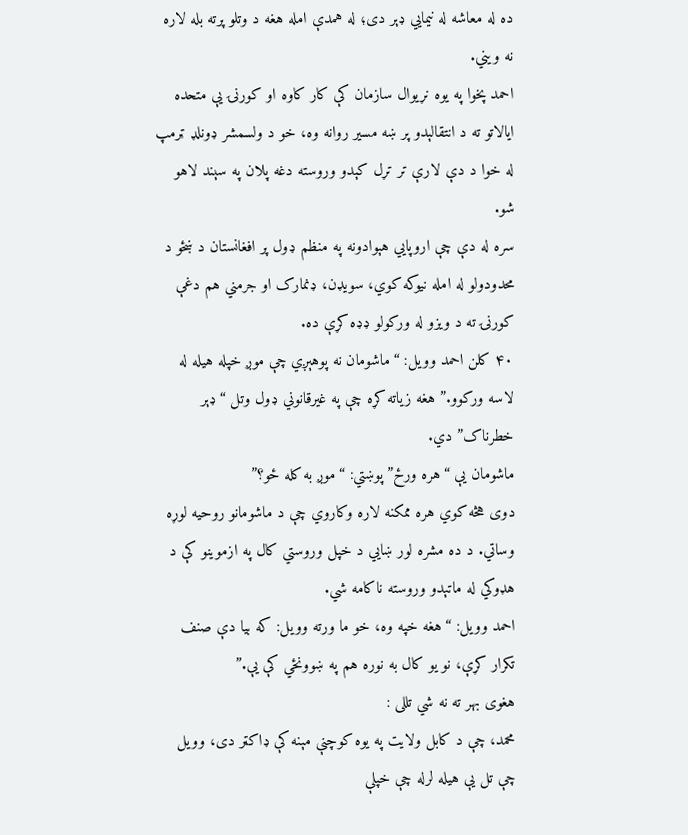ده له معاشه له نیمايي ډېر دی؛ له همدې امله هغه د وتلو پرته بله لاره نه ویني.
احمد پخوا په یوه نړیوال سازمان کې کار کاوه او کورنۍ یې متحده ایالاتو ته د انتقالېدو پر ښه مسیر روانه وه، خو د ولسمشر ډونلډ ټرمپ له خوا د دې لارې تر تړل کېدو وروسته دغه پلان په سېند لاهو شو.
سره له دې چې اروپايي هېوادونه په منظم ډول پر افغانستان د ښځو د محدودولو له امله نیوکه کوي، سویډن، ډنمارک او جرمني هم دغې کورنۍ ته د ویزو له ورکولو ډډه کړې ده.
۴۰ کلن احمد وویل: “ماشومان نه پوهېږي چې موږ خپله هیله له لاسه ورکوو.” هغه زیاته کړه چې په غیرقانوني ډول وتل “ډېر خطرناک” دي.
ماشومان یې “هره ورځ” پوښتي: “موږ به کله ځو؟”
دوی هڅه کوي هره ممکنه لاره وکاروي چې د ماشومانو روحیه لوړه وساتي. د ده مشره لور ښايي د خپل وروستي کال په ازموینو کې د هډوکي له ماتېدو وروسته ناکامه شي.
احمد وویل: “هغه خپه وه، خو ما ورته وویل: که بیا دې صنف تکرار کړې، نو یو کال به نوره هم په ښوونځي کې یې.”
هغوی بهر ته نه شي تللی :
محمد، چې د کابل ولایت په یوه کوچنې مېنه کې ډاکټر دی، وویل چې تل یې هیله لرله چې خپلې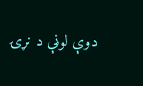دوې لوڼې د نړۍ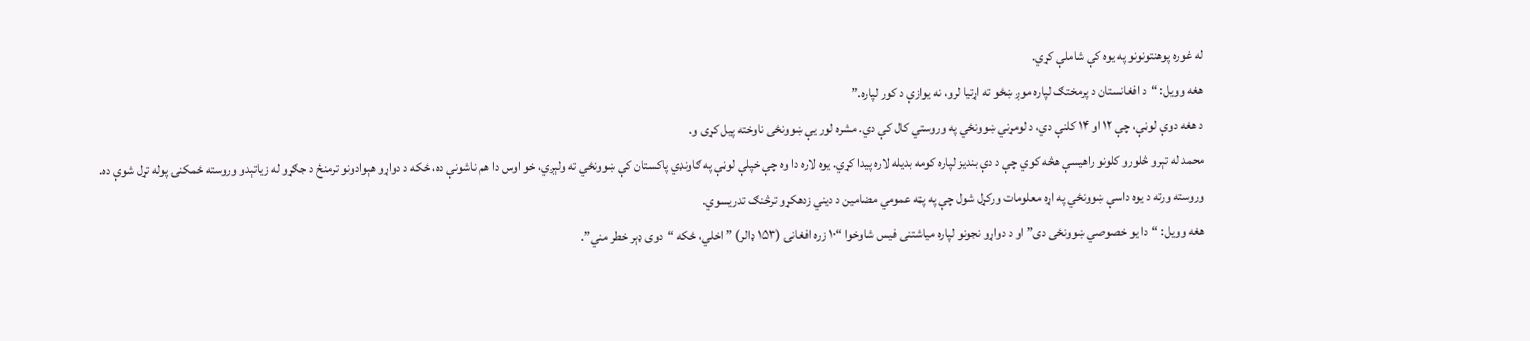له غوره پوهنتونونو په یوه کې شاملې کړي.
هغه وویل: “د افغانستان د پرمختګ لپاره موږ ښځو ته اړتیا لرو، نه یوازې د کور لپاره.”
د هغه دوې لوڼې، چې ۱۲ او ۱۴ کلنې دي، د لومړني ښوونځي په وروستي کال کې دي. مشره لور یې ښوونځی ناوخته پیل کړی و.
محمد له تېرو څلورو کلونو راهیسې هڅه کوي چې د دې بندیز لپاره کومه بدیله لاره پیدا کړي. یوه لاره دا وه چې خپلې لوڼې په ګاونډي پاکستان کې ښوونځي ته ولېږي، خو اوس دا هم ناشونې ده، ځکه د دواړو هېوادونو ترمنځ د جګړو له زیاتېدو وروسته ځمکنۍ پوله تړل شوې ده.
وروسته ورته د یوه داسې ښوونځي په اړه معلومات ورکړل شول چې په پټه عمومي مضامین د دیني زدهکړو ترڅنګ تدریسوي.
هغه وویل: “دا یو خصوصي ښوونځی دی” او د دواړو نجونو لپاره میاشتنی فیس شاوخوا “۱۰ زره افغانۍ (۱۵۳ ډالر) ” اخلي، ځکه “دوی ډېر خطر مني”.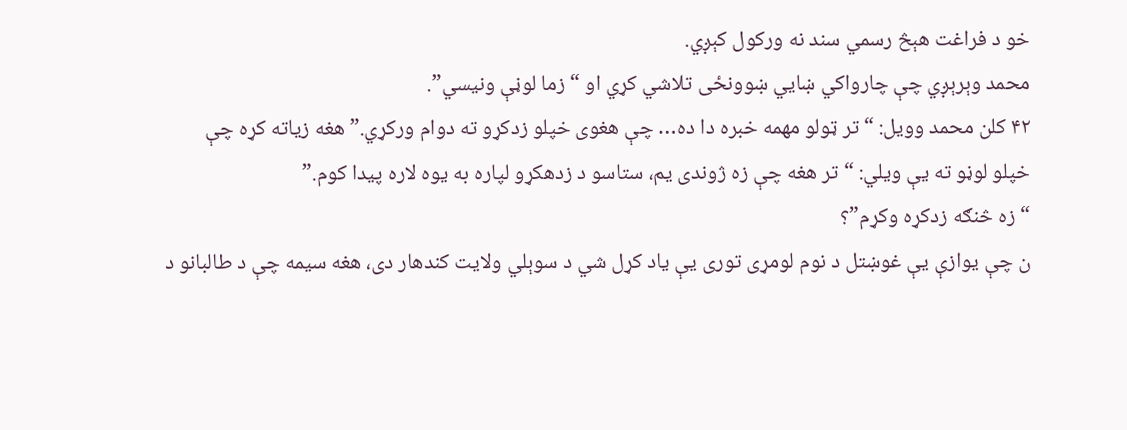خو د فراغت هېڅ رسمي سند نه ورکول کېږي.
محمد وېرېږي چې چارواکي ښايي ښوونځی تلاشي کړي او “زما لوڼې ونیسي”.
۴۲ کلن محمد وویل: “تر ټولو مهمه خبره دا ده… چې هغوی خپلو زدکړو ته دوام ورکړي.” هغه زیاته کړه چې خپلو لوڼو ته یې ویلي: “تر هغه چې زه ژوندی یم، ستاسو د زدهکړو لپاره به یوه لاره پیدا کوم.”
“زه څنګه زدکړه وکړم”؟
ن چې یوازې یې غوښتل د نوم لومړی توری یې یاد کړل شي د سوېلي ولایت کندهار دی، هغه سیمه چې د طالبانو د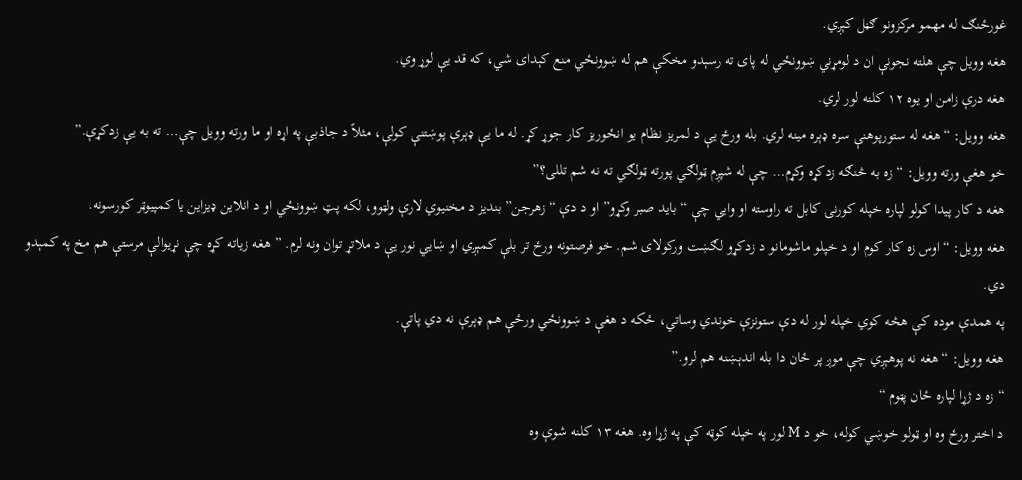غورځنګ له مهمو مرکزونو ګڼل کېږي.
هغه وویل چې هلته نجونې ان د لومړني ښوونځي له پای ته رسېدو مخکې هم له ښوونځي منع کېدای شي، که قد یې لوړ وي.
هغه درې زامن او یوه ۱۲ کلنه لور لري.
هغه وویل: “هغه له ستورپوهنې سره ډېره مینه لري. بله ورځ یې د لمریز نظام یو انځوريز کار جوړ کړ. له ما یې ډېرې پوښتنې کولې، مثلاً د جاذبې په اړه او ما ورته وویل چې… ته به یې زدکړې.”
خو هغې ورته وویل: “زه به څنګه زدکړه وکړم… چې له شپږم ټولګي پورته ټولګي ته نه شم تللی؟”
هغه د کار پیدا کولو لپاره خپله کورنۍ کابل ته راوسته او وايي چې “باید صبر وکړو” او د دې “زهرجن” بندیز د مخنیوي لارې ولټوو، لکه پټ ښوونځي او د انلاین ډیزاین یا کمپیوټر کورسونه.
هغه وویل: “اوس زه کار کوم او د خپلو ماشومانو د زدکړو لګښت ورکولای شم. خو فرصتونه ورځ تر بلې کمېږي او ښايي نور یې د ملاتړ توان ونه لرم. ” هغه زیاته کړه چې نړیوالې مرستې هم مخ په کمېدو دي.
په همدې موده کې هڅه کوي خپله لور له دې ستونزې خوندي وساتي، ځکه د هغې د ښوونځي ورځې هم ډېرې نه دي پاتې.
هغه وویل: “هغه نه پوهېږي چې موږ پر ځان دا بله اندېښنه هم لرو.”
“ زه د ژړا لپاره ځان پټوم “
د اختر ورځ وه او ټولو خوښي کوله، خو د M لور په خپله کوټه کې په ژړا وه. هغه ۱۳ کلنه شوې وه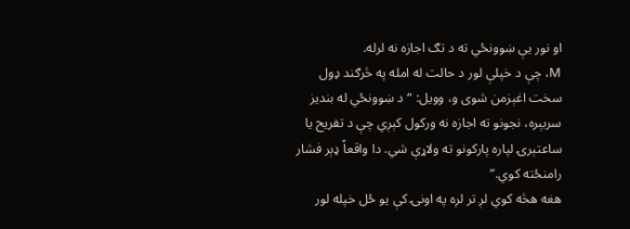او نور یې ښوونځي ته د تګ اجازه نه لرله.
M، چې د خپلې لور د حالت له امله په څرګند ډول سخت اغېزمن شوی و، وویل: “د ښوونځي له بندیز سربېره، نجونو ته اجازه نه ورکول کېږي چې د تفریح یا ساعتېرۍ لپاره پارکونو ته ولاړې شي. دا واقعاً ډېر فشار رامنځته کوي.”
هغه هڅه کوي لږ تر لږه په اونۍ کې یو ځل خپله لور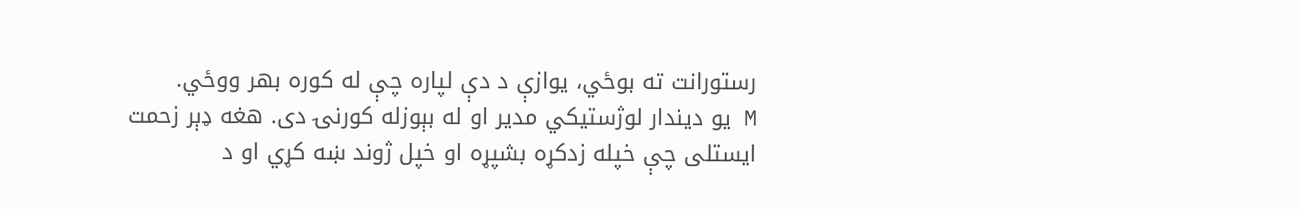رستورانت ته بوځي، یوازې د دې لپاره چې له کوره بهر ووځي.
M یو دیندار لوژستیکي مدیر او له بېوزله کورنۍ دی. هغه ډېر زحمت ایستلی چې خپله زدکړه بشپړه او خپل ژوند ښه کړي او د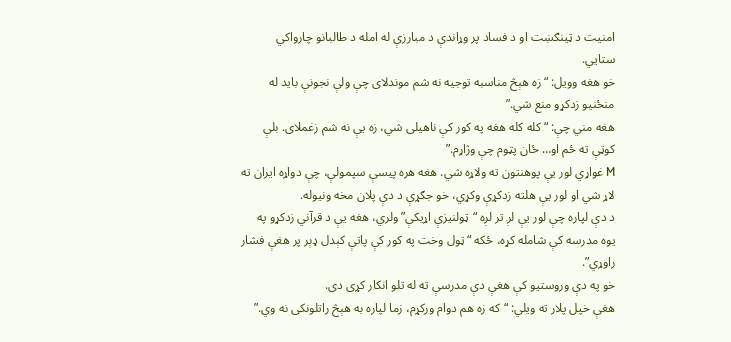امنیت د ټینګښت او د فساد پر وړاندې د مبارزې له امله د طالبانو چارواکي ستايي.
خو هغه وویل: “زه هېڅ مناسبه توجیه نه شم موندلای چې ولې نجونې باید له منځنیو زدکړو منع شي.”
هغه مني چې: “کله کله هغه په کور کې ناهیلی شي، زه یې نه شم زغملای. بلې کوټې ته ځم او… ځان پټوم چې وژاړم.”
M غواړي لور یې پوهنتون ته ولاړه شي. هغه هره پیسې سپمولې، چې دواړه ایران ته لاړ شي او لور یې هلته زدکړې وکړي، خو جګړې د دې پلان مخه ونیوله.
د دې لپاره چې لور یې لږ تر لږه “ټولنیزې اړیکې” ولري، هغه یې د قرآني زدکړو په یوه مدرسه کې شامله کړه، ځکه “ټول وخت په کور کې پاتې کېدل ډېر پر هغې فشار راوړي”.
خو په دې وروستیو کې هغې دې مدرسې ته له تلو انکار کړی دی.
هغې خپل پلار ته ویلي: “که زه هم دوام ورکړم، زما لپاره به هېڅ راتلونکی نه وي.”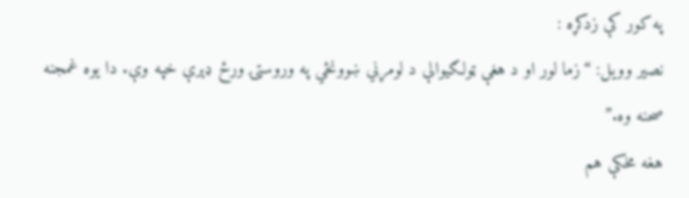په کور کې زدکړه :
نصیر وویل: “زما لور او د هغې ټولګیوالې د لومړني ښوونځي په وروستۍ ورځ ډېرې خپه وې. دا یوه غمجنه صحنه وه.”
هغه مخکې هم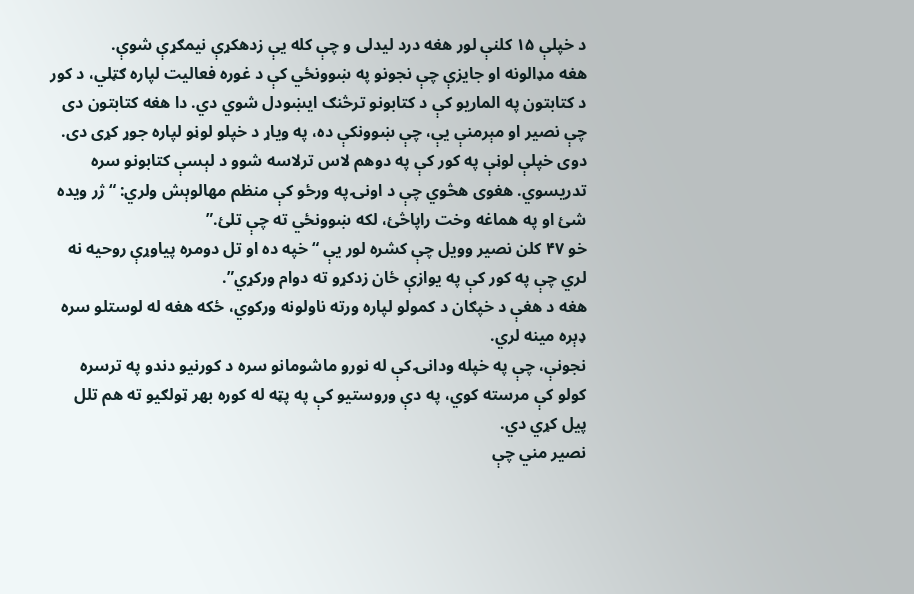د خپلې ۱۵ کلنې لور هغه درد لیدلی و چې کله یې زدهکړې نیمګړې شوې.
هغه مډالونه او جایزې چې نجونو په ښوونځي کې د غوره فعالیت لپاره ګټلي، د کور د کتابتون په الماریو کې د کتابونو ترڅنګ ایښودل شوي دي. دا هغه کتابتون دی چې نصیر او مېرمنې یې، چې ښوونکې ده، په ویاړ د خپلو لوڼو لپاره جوړ کړی دی.
دوی خپلې لوڼې په کور کې په دوهم لاس ترلاسه شوو د لېسې کتابونو سره تدریسوي. هغوی هڅوي چې د اونۍ په ورځو کې منظم مهالوېش ولري: “ژر ویده شئ او په هماغه وخت راپاڅئ، لکه ښوونځي ته چې تلئ.”
خو ۴۷ کلن نصیر وویل چې کشره لور یې “خپه ده او تل دومره پیاوړې روحیه نه لري چې په کور کې په یوازې ځان زدکړو ته دوام ورکړي”.
هغه د هغې د خپګان د کمولو لپاره ورته ناولونه ورکوي، ځکه هغه له لوستلو سره ډېره مینه لري.
نجونې، چې په خپله ودانۍ کې له نورو ماشومانو سره د کورنیو دندو په ترسره کولو کې مرسته کوي، په دې وروستیو کې په پټه له کوره بهر ټولګیو ته هم تلل پیل کړي دي.
نصیر مني چې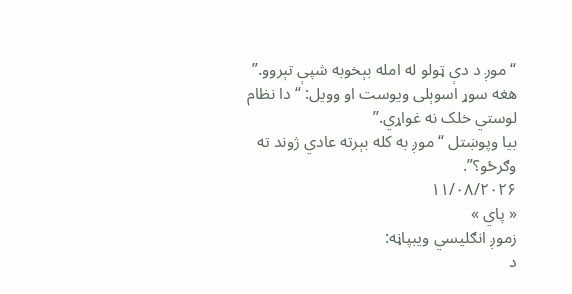“موږ د دې ټولو له امله بېخوبه شپې تېروو.”
هغه سوړ اسوېلی ویوست او وویل: “دا نظام لوستي خلک نه غواړي.”
بیا وپوښتل “موږ به کله بېرته عادي ژوند ته وګرځو؟”.
۱۱/۰۸/۲۰۲۶
« پاي »
زموږ انګلیسي ویبپاڼه:
د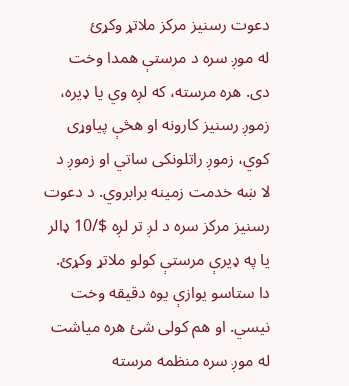دعوت رسنیز مرکز ملاتړ وکړئ
له موږ سره د مرستې همدا وخت دی. هره مرسته، که لږه وي یا ډیره، زموږ رسنیز کارونه او هڅې پیاوړی کوي، زموږ راتلونکی ساتي او زموږ د لا ښه خدمت زمینه برابروي. د دعوت رسنیز مرکز سره د لږ تر لږه $/10 ډالر یا په ډیرې مرستې کولو ملاتړ وکړئ. دا ستاسو یوازې یوه دقیقه وخت نیسي. او هم کولی شئ هره میاشت له موږ سره منظمه مرسته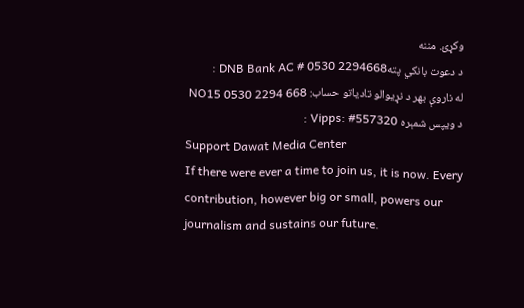وکړئ. مننه
د دعوت بانکي پتهDNB Bank AC # 0530 2294668 :
له ناروې بهر د نړیوالو تادیاتو حساب: NO15 0530 2294 668
د ویپس شمېره Vipps: #557320 :
Support Dawat Media Center
If there were ever a time to join us, it is now. Every contribution, however big or small, powers our journalism and sustains our future.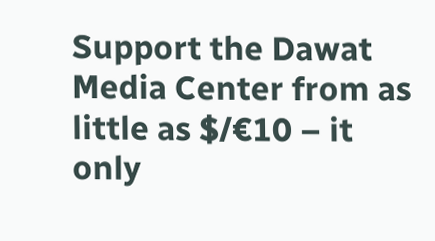Support the Dawat Media Center from as little as $/€10 – it only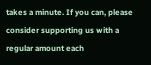takes a minute. If you can, please consider supporting us with a regular amount each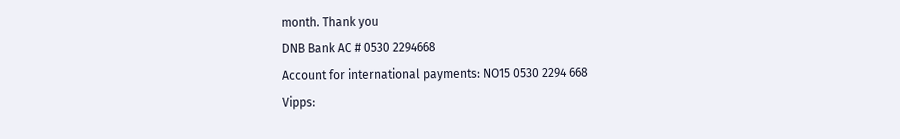month. Thank you
DNB Bank AC # 0530 2294668
Account for international payments: NO15 0530 2294 668
Vipps: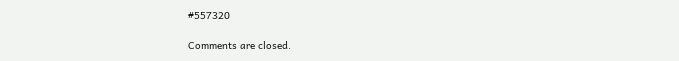#557320

Comments are closed.